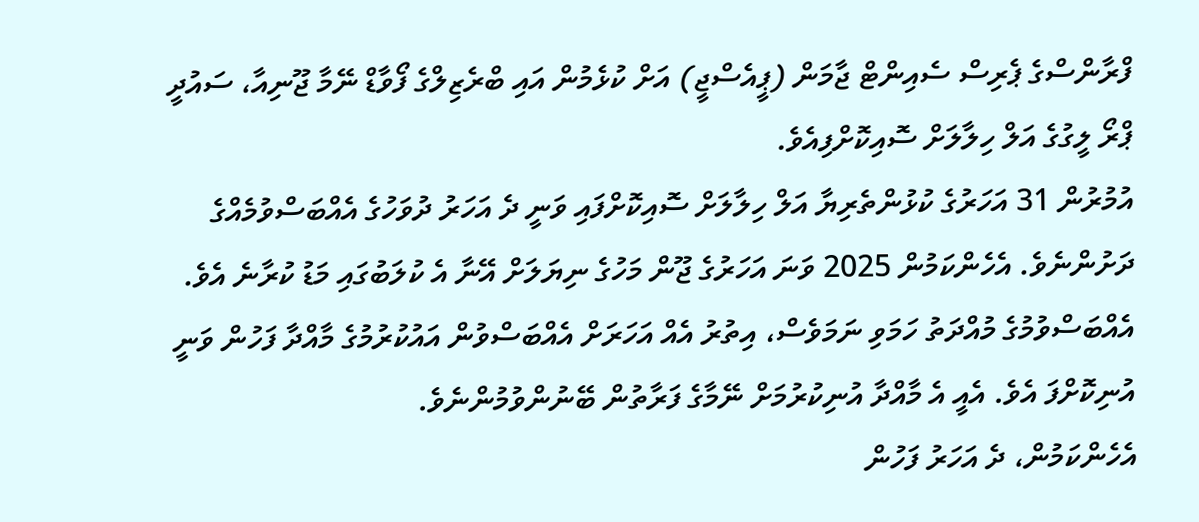ފްރާންސްގެ ޕެރިސް ސެއިންޓް ޖާމަން (ޕީއެސްޖީ) އަށް ކުޅެމުން އައި ބްރެޒިލްގެ ފޯވާޑް ނޭމާ ޖޫނިއާ، ސައުދީ ޕްރޯ ލީގުގެ އަލް ހިލާލަށް ސޮއިކޮށްފިއެވެ.
އުމުރުން 31 އަހަރުގެ ކުޅުންތެރިޔާ އަލް ހިލާލަށް ސޮއިކޮށްފައި ވަނީ ދެ އަހަރު ދުވަހުގެ އެއްބަސްވުމެއްގެ ދަށުންނެވެ. އެހެންކަމުން 2025 ވަނަ އަހަރުގެ ޖޫން މަހުގެ ނިޔަލަށް އޭނާ އެ ކުލަބުގައި މަޑު ކުރާނެ އެވެ. އެއްބަސްވުމުގެ މުއްދަތު ހަމަވި ނަމަވެސް، އިތުރު އެއް އަހަރަށް އެއްބަސްވުން އައުކުރުމުގެ މާއްދާ ފަހުން ވަނީ އުނިކޮށްފަ އެވެ. އެއީ އެ މާއްދާ އުނިކުރުމަށް ނޭމާގެ ފަރާތުން ބޭނުންވުމުންނެވެ.
އެހެންކަމުން، ދެ އަހަރު ފަހުން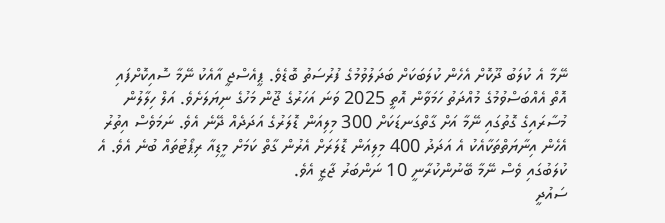ނޭމާ އެ ކުލަބު ދޫކޮށް އެހެން ކުލަބަކަށް ބަދަލުވުމުގެ ފުރުސަތު ބޮޑެވެ. ޕީއެސްޖީ އާއެކު ނޭމާ ސޮއިކޮށްފައި އޮތް އެއްބަސްވުމުގެ މުއްދަތު ހަމަވާން އޮތީ 2025 ވަނަ އަހަރުގެ ޖޫން މަހުގެ ނިޔަލަށެވެ. އަލް ހިލާލުން މުސާރައިގެ ގޮތުގައި ނޭމާ އަށް ގާތްގަނޑަކަށް 300 މިލިއަން ޑޮލަރުގެ އަދަދެއް ދޭނެ އެވެ. ނަމަވެސް އިތުރު އެހެން އިނާޔަތްތަކާއެކު އެ އަދަދު 400 މިލިއަން ޑޮލަރަށް އެރުން ގާތް ކަމަށް މީޑިއާ ރިޕޯޓުތައް ބުނެ އެވެ. އެ ކުލަބުގައި ވެސް ނޭމާ ބޭނުންކުރާނީ 10 ނަންބަރު ޖާޒީ އެވެ.
ސައުދީ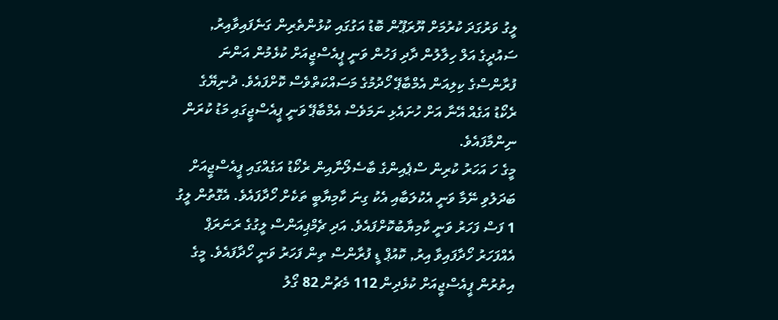ލީގު ވަރުގަދަ ކުރުމަށް ޔޫރަޕޫން ބޮޑު އަގުގައި ކުޅުންތެރިން ގަނެފައިވާއިރު, ސައުދީގެ އަލް ހިލާލުން ދާދި ފަހުން ވަނީ ޕީއެސްޖީއަށް ކުޅެމުން އަންނަ ފުރާންސްގެ ކިލިއަން އެމްބާޕޭ ހޯދުމުގެ މަސައްކަތްވެސް ކޮށްފައެވެ. ދުނިޔޭގެ ރެކޯޑު އަގެއް އޭނާ އަށް ހުށައެޅި ނަމަވެސް އެމްބާޕޭ ވަނީ ޕީއެސްޖީގައި މަޑު ކުރަން ނިންމާފައެވެ.
މީގެ ހަ އަހަރު ކުރިން ސްޕެއިންގެ ބާސެލޯނާއިން ރެކޯޑު އަގެއްގައި ޕީއެސްޖީއަށް ބަދަލުވި ނޭމާ ވަނީ އެކުލަބާއި އެކު ގިނަ ކާމިޔާބީ ތަކެށް ހޯދާފައެވެ. އެގޮތުން ލީގު 1 ފަސް ފަހަރު ވަނީ ކާމިޔާބުކޮށްފައެވެ. އަދި ޗެމްޕިއަންސް ލީގުގެ ރަނަރަޕް އެއްފަހަރު ހޯދާފައިވާ އިރު, ކޮއުޕް ޑީ ފުރާންސް ތިން ފަހަރު ވަނީ ހޯދާފައެވެ. މީގެ އިތުރުން ޕީއެސްޖީއަށް ކުޅެދިން 112 މެޗުން 82 ގޯލު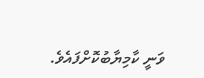ވަނީ ކާމިޔާބުކޮށްފައެވެ.